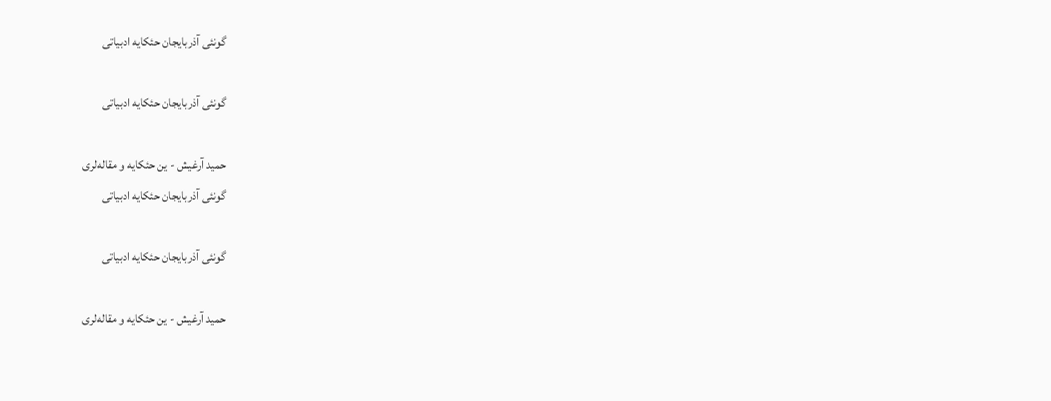گونئی آذربایجان حئکایه ادبیاتی

گونئی آذربایجان حئکایه ادبیاتی

حمید آرغیش - ین حئکایه و مقاله‌لری
گونئی آذربایجان حئکایه ادبیاتی

گونئی آذربایجان حئکایه ادبیاتی

حمید آرغیش - ین حئکایه و مقاله‌لری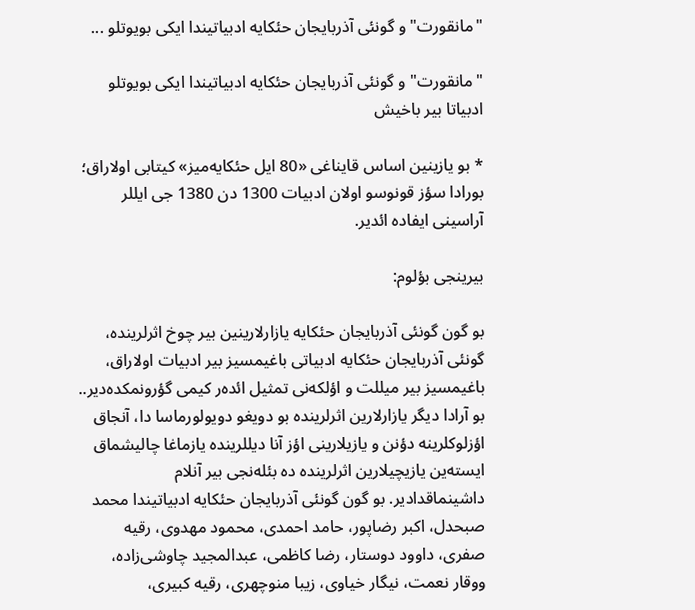"مانقورت" و گونئی آذربایجان حئکایه ادبیاتیندا ایکی بویوتلو ...

"مانقورت" و گونئی آذربایجان حئکایه ادبیاتیندا ایکی بویوتلو ادبیاتا بیر باخیش

* بو یازینین اساس قایناغی «80 ایل حئکایه‌میز» کیتابی اولاراق؛ بورادا سؤز قونوسو اولان ادبیات 1300 دن 1380 جی ایللر آراسینی ایفاده ائدیر.

بیرینجی بؤلوم:

بو گون گونئی آذربایجان حئکایه یازارلارینین بیر چوخ اثرلرینده، گونئی آذربایجان حئکایه ادبیاتی باغیمسیز بیر ادبیات اولاراق، باغیمسیز بیر میللت و اؤلکه‌نی تمثیل ائده‌ر کیمی گؤرونمکده‌دیر.. بو آرادا دیگر یازارلارین اثرلرینده بو دویغو دویولورماسا دا، آنجاق اؤزلوکلرینه دؤنن و یازیلارینی اؤز آنا دیللرینده یازماغا چالیشماق ایسته‌ین یازیچیلارین اثرلرینده ده بئله‌نجی بیر آنلام داشینماقدادیر. بو گون گونئی آذربایجان حئکایه ادبیاتیندا محمد صبحدل، اکبر رضاپور، حامد احمدی، محمود مهدوی، رقیه صفری، داوود دوستار، رضا کاظمی، عبدالمجید چاوشی‌زاده، ووقار نعمت، نیگار خیاوی، زیبا منوچهری، رقیه کبیری،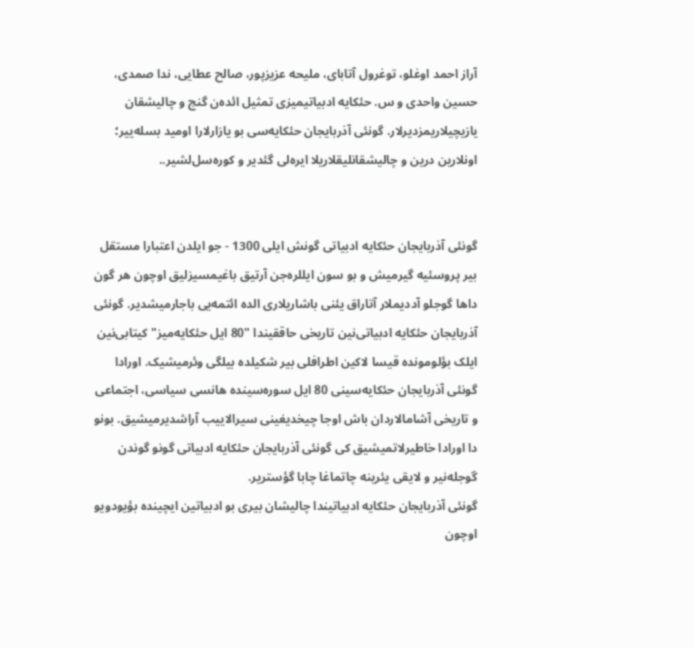آراز احمد اوغلو، توغرول آتابای، ملیحه عزیزپور، صالح عطایی، ندا صمدی، حسین واحدی و س. حئکایه ادبیاتیمیزی تمثیل ائده‌ن گنج و چالیشقان یازیچیلاریمزدیرلار. گونئی آذربایجان حئکایه‌سی بو یازارلارا اومید بسله‌ییر؛ اونلارین درین و چالیشقانلیقلاریلا ایره‌لی گئدیر و کوره‌سل‌لشیر..


گونئی آذربایجان حئکایه ادبیاتی گونش ایلی 1300 - جو ایلدن اعتبارا مستقل بیر پروسئیه گیرمیش و بو سون ایللره‌جن آرتیق باغیمسیزلیق اوچون هر گون داها گوجلو آددیملار آتاراق یئنی باشاریلاری الده ائتمه‌یی باجارمیشدیر. گونئی آذربایجان حئکایه ادبیاتی‌نین تاریخی حاققیندا "80 ایل حئکایه‌میز" کیتابی‌نین ایلک بؤلومونده قیسا لاکین اطرافلی بیر شکیلده بیلگی وئرمیشیک. اورادا گونئی آذربایجان حئکایه‌سینی 80 ایل سوره‌سینده هانسی سیاسی، اجتماعی و تاریخی آشامالاردان باش اوجا چیخدیغینی سیرالاییب آراشدیرمیشیق. بونو دا اورادا خاطیرلاتمیشیق کی گونئی آذربایجان حئکایه ادبیاتی گونو گوندن گوجله‌نیر و لایقی یئرینه چاتماغا چابا گؤستریر.
گونئی آذربایجان حئکایه ادبیاتیندا چالیشان بیری بو ادبیاتین ایچینده بؤیودویو اوچون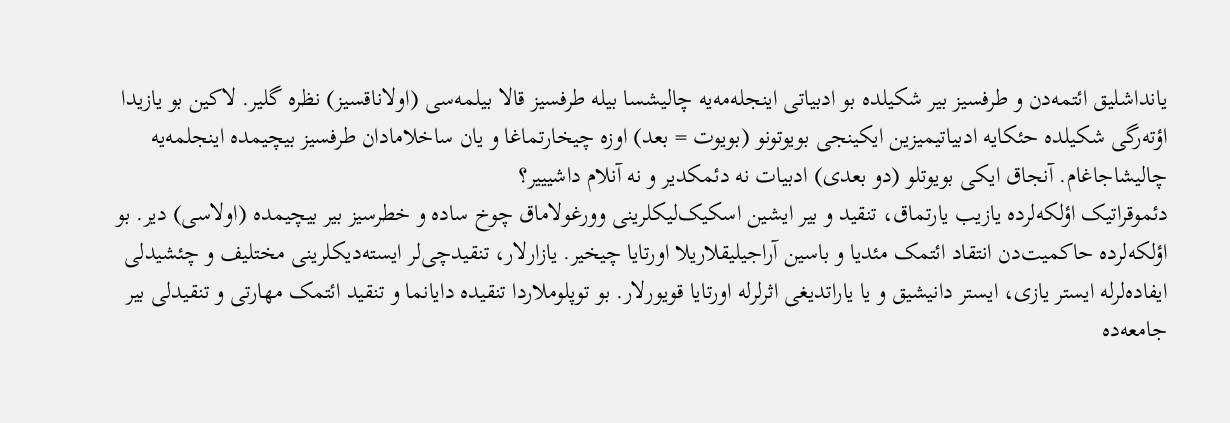یانداشلیق ائتمه‌دن و ‌طرفسیز بیر شکیلده بو ادبیاتی اینجله‌مه‌یه چالیشسا بیله طرفسیز قالا بیلمه‌سی (اولاناقسیز) نظره گلیر. لاکین بو یازیدا اؤته‌رگی شکیلده حئکایه ادبیاتیمیزین ایکینجی بویوتونو (بویوت = بعد) اوزه چیخارتماغا و یان ساخلامادان طرفسیز بیچیمده اینجلمه‌یه چالیشاجاغام. آنجاق ایکی بویوتلو (دو بعدی) ادبیات نه دئمکدیر و نه آنلام داشیییر؟
دئموقراتیک اؤلکه‌لرده یازیب یارتماق، تنقید و بیر ایشین اسکیک‌لیکلرینی وورغولاماق چوخ ساده و خطرسیز بیر بیچیمده (اولاسی) دیر. بو اؤلکه‌لرده حاکمیت‌دن انتقاد ائتمک مئدیا و باسین آراجیلیقلاریلا اورتایا چیخیر. یازارلار، تنقیدچی‌لر ایسته‌دیکلرینی مختلیف و چئشیدلی ایفاده‌لرله ایستر یازی، ایستر دانیشیق و یا یاراتدیغی اثرلرله اورتایا قویورلار. بو توپلوملاردا تنقیده دایانما و تنقید ائتمک مهارتی و تنقیدلی بیر جامعه‌ده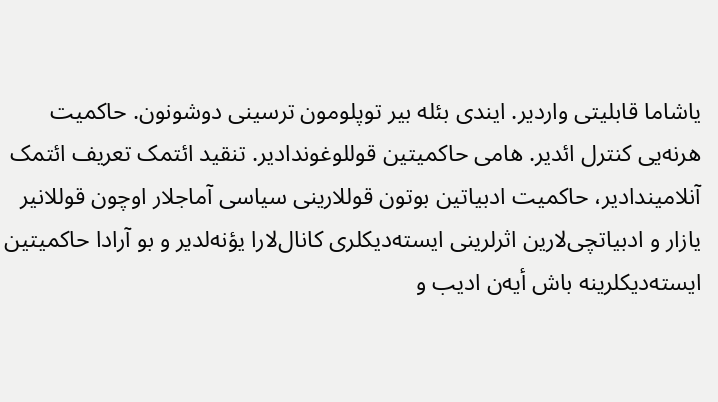یاشاما قابلیتی واردیر. ایندی بئله بیر توپلومون ترسینی دوشونون. حاکمیت هرنه‌یی کنترل ائدیر. هامی حاکمیتین قوللوغوندادیر. تنقید ائتمک تعریف ائتمک آنلامیندادیر، حاکمیت ادبیاتین بوتون قوللارینی سیاسی آماجلار اوچون قوللانیر یازار و ادبیاتچی‌لارین اثرلرینی ایسته‌دیکلری کانال‌لارا یؤنه‌لدیر و بو آرادا حاکمیتین ایسته‌دیکلرینه باش أیه‌ن ادیب و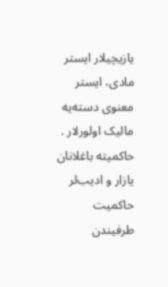یازیچیلار ایستر مادی، ایستر معنوی دسته‌یه مالیک اولورلار .
حاکمیته باغلانان یازار و ادیب‌لر حاکمیت طرفیندن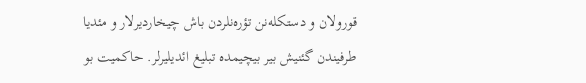قورولان و دستکله‌نن تؤره‌نلردن باش چیخاردیرلار و مئدیا طرفیندن گئنیش بیر بیچیمده تبلیغ ائدیلیرلر. حاکمیت بو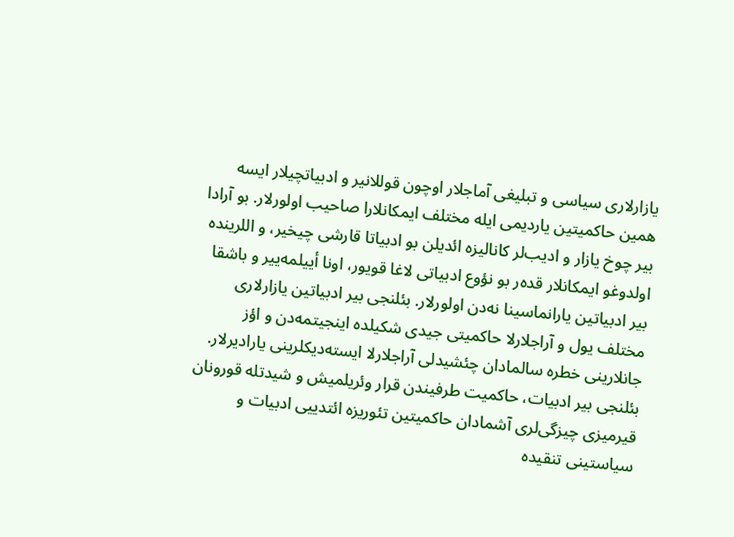یازارلاری سیاسی و تبلیغی آماجلار اوچون قوللانیر و ادبیاتچیلار ایسه همین حاکمیتین یاردیمی ایله مختلف ایمکانلارا صاحیب اولورلار. بو آرادا بیر چوخ یازار و ادیب‌لر کانالیزه ائدیلن بو ادبیاتا قارشی چیخیر، و اللرینده اولدوغو ایمکانلار قده‌ر بو نؤوع ادبیاتی لاغا قویور، اونا أییلمه‌ییر و باشقا بیر ادبیاتین یارانماسینا نه‌دن اولورلار. بئلنجی بیر ادبیاتین یازارلاری مختلف یول و آراجلارلا حاکمیتی جیدی شکیلده اینجیتمه‌دن و اؤز جانلارینی خطره سالمادان چئشیدلی آراجلارلا ایسته‌دیکلرینی یارادیرلار. بئلنجی بیر ادبیات، حاکمیت طرفیندن قرار وئریلمیش و شیدتله قورونان قیرمیزی چیزگی‌لری آشمادان حاکمیتین تئوریزه ائتدییی ادبیات و سیاستینی تنقیده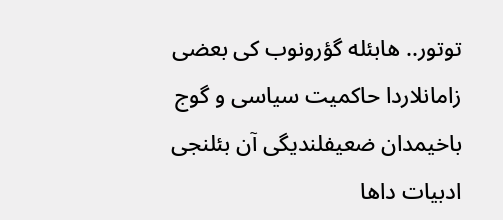توتور.. هابئله گؤرونوب کی بعضی زامانلاردا حاکمیت سیاسی و گوج باخیمدان ضعیفلندیگی آن بئلنجی ادبیات داها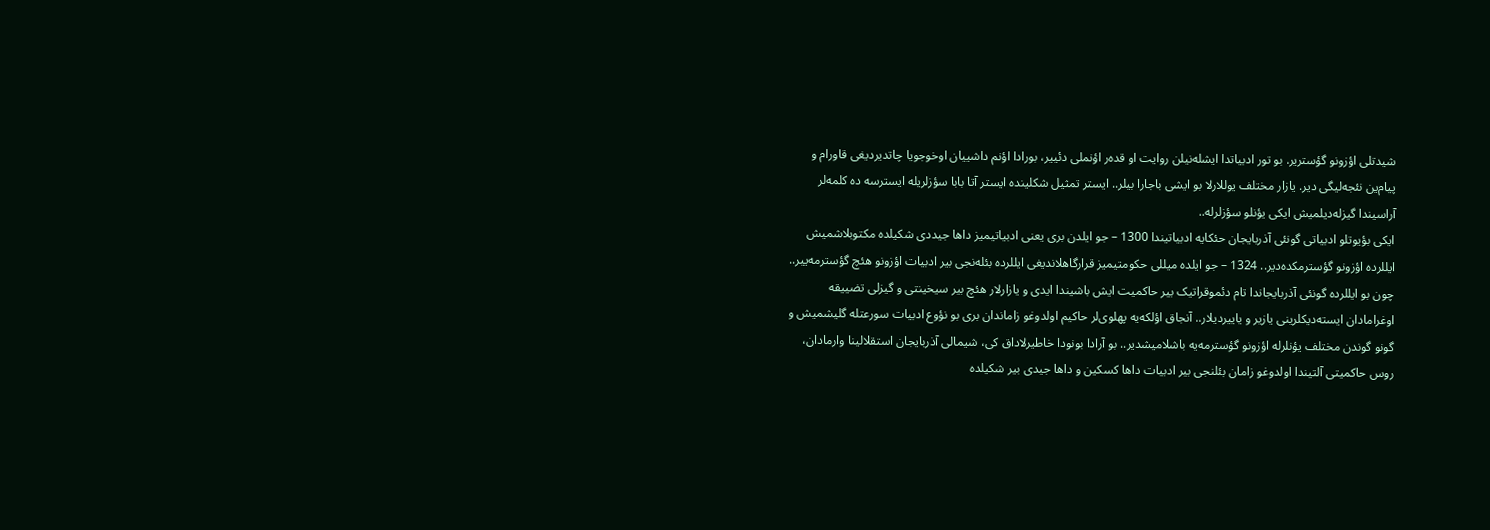شیدتلی اؤزونو گؤستریر. بو تور ادبیاتدا ایشله‌نیلن روایت او قده‌ر اؤنملی دئییر، بورادا اؤنم داشییان اوخوجویا چاتدیردیغی قاورام و پیام‌ین نئجه‌لیگی دیر. یازار مختلف یوللارلا بو ایشی باجارا بیلر.. ایستر تمثیل شکلینده ایستر آتا بابا سؤزلریله ایسترسه ده کلمه‌لر آراسیندا گیزله‌دیلمیش ایکی یؤنلو سؤزلرله..
ایکی بؤیوتلو ادبیاتی گونئی آذربایجان حئکایه ادبیاتیندا 1300 – جو ایلدن بری یعنی ادبیاتیمیز داها جیددی شکیلده مکتوبلاشمیش ایللرده اؤزونو گؤسترمکده‌دیر.. 1324 – جو ایلده میللی حکومتیمیز قرارگاهلاندیغی ایللرده بئله‌نجی بیر ادبیات اؤزونو هئچ گؤسترمه‌ییر.. چون بو ایللرده گونئی آذربایجاندا تام دئموقراتیک بیر حاکمیت ایش باشیندا ایدی و یازارلار هئچ بیر سیخینتی و گیزلی تضییقه اوغرامادان ایسته‌دیکلرینی یازیر و یاییردیلار.. آنجاق اؤلکه‌یه پهلوی‌لر حاکیم اولدوغو زاماندان بری بو نؤوع ادبیات سورعتله گلیشمیش و گونو گوندن مختلف یؤنلرله اؤزونو گؤسترمه‌یه باشلامیشدیر.. بو آرادا بونودا خاطیرلاداق کی، شیمالی آذربایجان استقلالینا وارمادان، روس حاکمیتی آلتیندا اولدوغو زامان بئلنجی بیر ادبیات داها کسکین و داها جیدی بیر شکیلده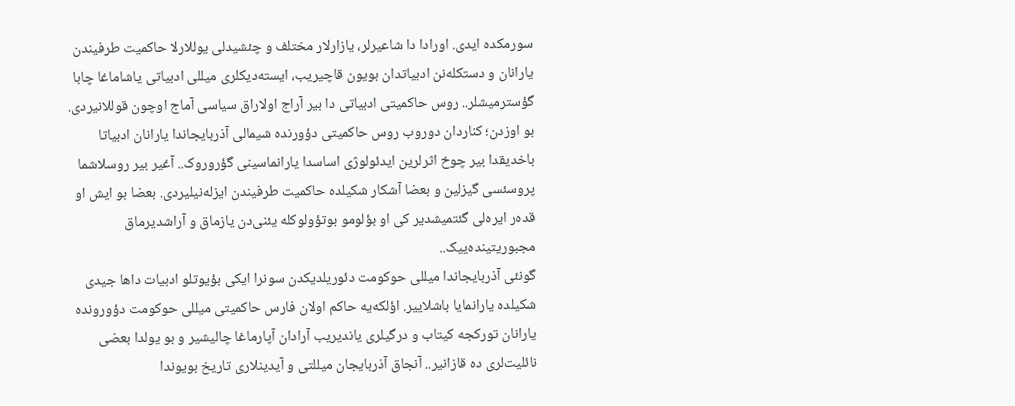سورمکده ایدی. اورادا دا شاعیرلر، یازارلار مختلف و چئشیدلی یوللارلا حاکمیت طرفیندن یارانان و دستکله‌نن ادبیاتدان بویون قاچیریب، ایسته‌دیکلری میللی ادبیاتی یاشاماغا چابا گؤسترمیشلر.. روس حاکمیتی ادبیاتی دا بیر آراج اولاراق سیاسی آماج اوچون قوللانیردی. بو اوزدن؛ کناردان دوروب روس حاکمیتی دؤورنده شیمالی آذربایجاندا یارانان ادبیاتا باخدیقدا بیر چوخ اثرلرین ایدئولوژی اساسدا یارانماسینی گؤروروک.. آغیر بیر روسلاشما پروسئسی گیزلین و بعضا آشکار شکیلده حاکمیت طرفیندن ایزله‌نیلیردی. بعضا بو ایش او قده‌ر ایره‌لی گئتمیشدیر کی او بؤلومو بوتؤولوکله یئنی‌دن یازماق و آراشدیرماق مجبوریتینده‌ییک..
گونئی آذربایجاندا میللی حوکومت دئوریلدیکدن سونرا ایکی بؤیوتلو ادبیات داها جیدی شکیلده یارانمایا باشلاییر. اؤلکه‌یه حاکم اولان فارس حاکمیتی میللی حوکومت دؤورونده یارانان تورکجه کیتاب و درگیلری یاندیریب آرادان آپارماغا چالیشیر و بو یولدا بعضی نائلیت‌لری ده قازانیر.. آنجاق آذربایجان میللتی و آیدینلاری تاریخ بویوندا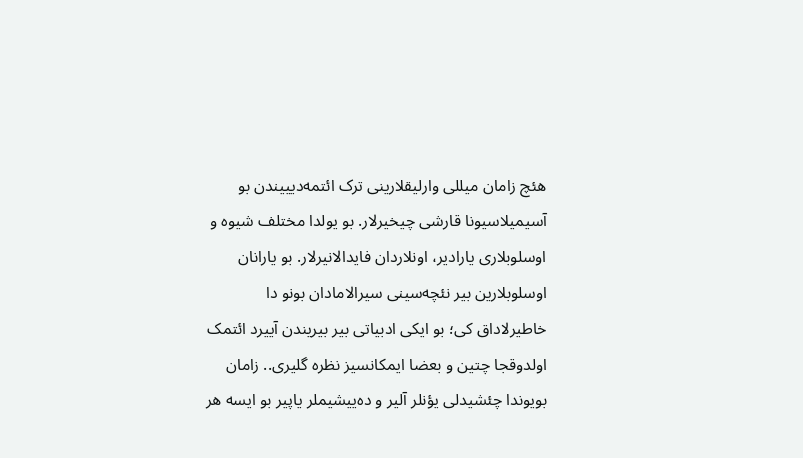هئچ زامان میللی وارلیقلارینی ترک ائتمه‌دیییندن بو آسیمیلاسیونا قارشی چیخیرلار. بو یولدا مختلف شیوه و اوسلوبلاری یارادیر، اونلاردان فایدالانیرلار. بو یارانان اوسلوبلارین بیر نئچه‌سینی سیرالامادان بونو دا خاطیرلاداق کی؛ بو ایکی ادبیاتی بیر بیریندن آییرد ائتمک اولدوقجا چتین و بعضا ایمکانسیز نظره گلیری.. زامان بویوندا چئشیدلی یؤنلر آلیر و ده‌ییشیملر یاپیر بو ایسه هر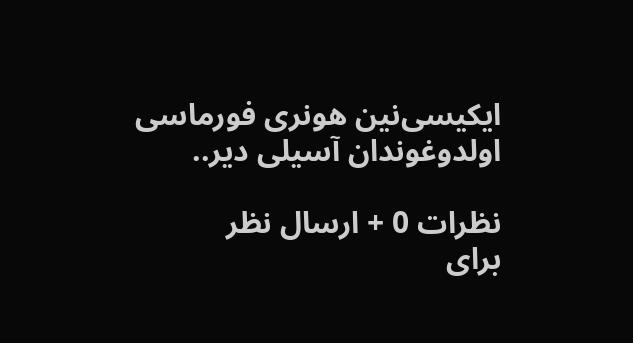ایکیسی‌نین هونری فورماسی اولدوغوندان آسیلی دیر..

نظرات 0 + ارسال نظر
برای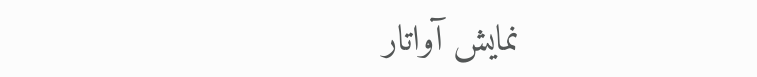نمایش آواتار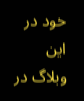خود در این وبلاگ در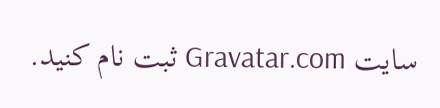سایت Gravatar.com ثبت نام کنید.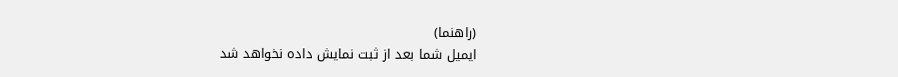(راهنما)
ایمیل شما بعد از ثبت نمایش داده نخواهد شد